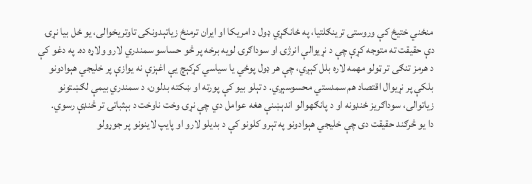منځني ختیځ کې وروستۍ ترینګلتیا، په ځانګړي ډول د امریکا او ایران ترمنځ زیاتېدونکی تاوتریخوالی، یو ځل بیا نړۍ دې حقیقت ته متوجه کړې چې د نړیوالې انرژۍ او سوداګرۍ لویه برخه پر څو حساسو سمندري لارو ولاړه ده. په دغو کې د هرمز تنګی تر ټولو مهمه لاره بلل کېږي، چې هر ډول پوځي یا سیاسي کړکېچ یې اغېزې نه یوازې پر خلیجي هېوادونو بلکې پر نړیوال اقتصاد هم سمدستي محسوسېږي. د تېلو بیو کې پورته او ښکته بدلون، د سمندري بیمې لګښتونو زیاتوالی، سوداګریز ځنډونه او د پانګهوالو اندېښنې هغه عوامل دي چې نړۍ وخت ناوخت د بېثباتۍ تر څنډې رسوي.
دا یو څرګند حقیقت دی چې خلیجي هېوادونو په تېرو کلونو کې د بدیلو لارو او پایپ لاینونو پر جوړولو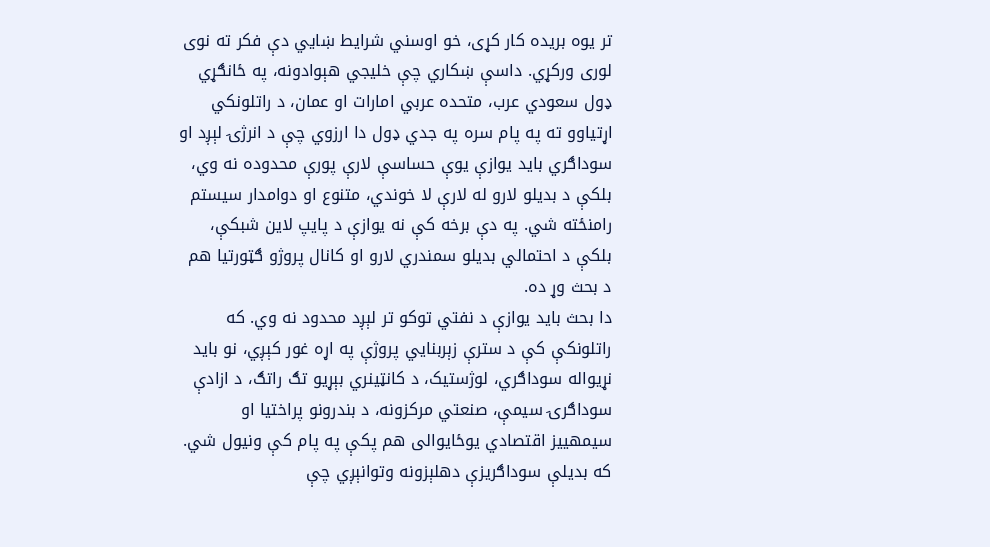تر یوه بریده کار کړی، خو اوسني شرایط ښايي دې فکر ته نوی لوری ورکړي. داسې ښکاري چې خلیجي هېوادونه، په ځانګړي ډول سعودي عرب، متحده عربي امارات او عمان، د راتلونکي اړتیاوو ته په پام سره په جدي ډول دا ارزوي چې د انرژۍ لېږد او سوداګري باید یوازې یوې حساسې لارې پورې محدوده نه وي، بلکې د بدیلو لارو له لارې لا خوندي، متنوع او دوامدار سیستم رامنځته شي. په دې برخه کې نه یوازې د پایپ لاین شبکې، بلکې د احتمالي بدیلو سمندري لارو او کانال پروژو ګټورتیا هم د بحث وړ ده.
دا بحث باید یوازې د نفتي توکو تر لېږد محدود نه وي. که راتلونکې کې د سترې زېربنایي پروژې په اړه غور کېږي، نو باید نړیواله سوداګري، لوژستیک، د کانټینري بېړیو تګ راتګ، د ازادې سوداګرۍ سیمې، صنعتي مرکزونه، د بندرونو پراختیا او سیمهییز اقتصادي یوځایوالی هم پکې په پام کې ونیول شي. که بدیلې سوداګریزې دهلېزونه وتوانېږي چې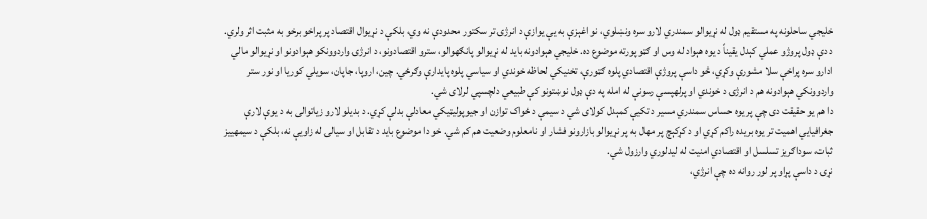خلیجي ساحلونه په مستقیم ډول له نړیوالو سمندري لارو سره ونښلوي، نو اغېزې به یې یوازې د انرژۍ تر سکتور محدودې نه وي، بلکې د نړیوال اقتصاد پر پراخو برخو به مثبت اثر ولري.
د دې ډول پروژو عملي کېدل یقیناً د یوه هېواد له وس او ګټو پورته موضوع ده. خلیجي هېوادونه باید له نړیوالو پانګهوالو، سترو اقتصادونو، د انرژۍ واردوونکو هېوادونو او نړیوالو مالي ادارو سره پراخې سلا مشورې وکړي، څو داسې پروژې اقتصادي پلوه ګټورې، تخنیکي لحاظه خوندي او سیاسي پلوه پایدارې وګرځي. چین، اروپا، جاپان، سویلي کوریا او نور ستر واردوونکي هېوادونه هم د انرژۍ د خوندي او پرلهپسې رسونې له امله په دې ډول نوښتونو کې طبیعي دلچسپي لرلای شي.
دا هم یو حقیقت دی چې پر یوه حساس سمندري مسیر د تکیې کمېدل کولای شي د سیمې د ځواک توازن او جیوپولیټیکي معادلې بدلې کړي. د بدیلو لارو زیاتوالی به د یوې لارې جغرافیایي اهمیت تر یوه بریده راکم کړي او د کړکېچ پر مهال به پر نړیوالو بازارونو فشار او نامعلوم وضعیت هم کم شي. خو دا موضوع باید د تقابل او سیالۍ له زاویې نه، بلکې د سیمهییز ثبات، سوداګریز تسلسل او اقتصادي امنیت له لیدلوري وارزول شي.
نړۍ د داسې پړاو پر لور روانه ده چې انرژي،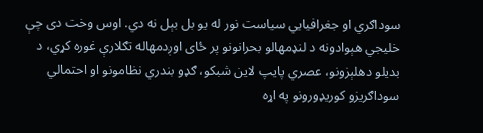سوداګري او جغرافیایي سیاست نور له یو بل بېل نه دي. اوس وخت دی چې خلیجي هېوادونه د لنډمهالو بحرانونو پر ځای اوږدمهاله تګلارې غوره کړي، د بدیلو دهلېزونو، عصري پایپ لاین شبکو، ګډو بندري نظامونو او احتمالي سوداګریزو کوریډورونو په اړه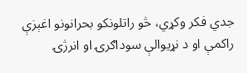جدي فکر وکړي، څو راتلونکو بحرانونو اغېزې راکمې او د نړیوالې سوداګرۍ او انرژۍ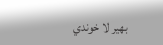بهیر لا خوندي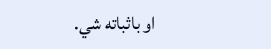او باثباته شي.